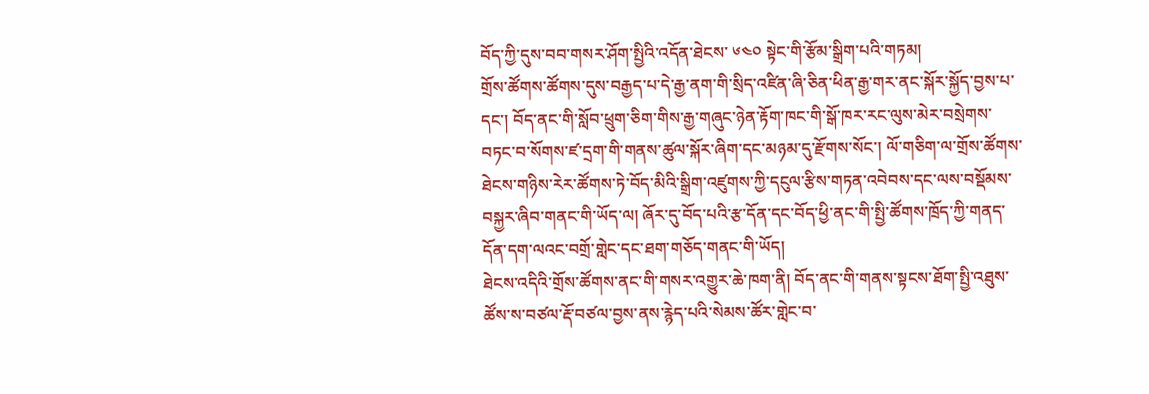བོད་ཀྱི་དུས་བབ་གསར་ཤོག་སྤྱིའི་འདོན་ཐེངས་ ༦༤༠ སྟེང་གི་རྩོམ་སྒྲིག་པའི་གཏམ།
གྲོས་ཚོགས་ཚོགས་དུས་བརྒྱད་པ་དེ་རྒྱ་ནག་གི་སྲིད་འཛིན་ཞི་ཅིན་ཕིན་རྒྱ་གར་ནང་སྐོར་སྐྱོད་བྱས་པ་དང་། བོད་ནང་གི་སློབ་ཕྲུག་ཅིག་གིས་རྒྱ་གཞུང་ཉེན་རྟོག་ཁང་གི་སྒོ་ཁར་རང་ལུས་མེར་བསྲེགས་བཏང་བ་སོགས་ཛ་དྲག་གི་གནས་ཚུལ་སྐོར་ཞིག་དང་མཉམ་དུ་རྫོགས་སོང་། ལོ་གཅིག་ལ་གྲོས་ཚོགས་ཐེངས་གཉིས་རེར་ཚོགས་ཏེ་བོད་མིའི་སྒྲིག་འཛུགས་ཀྱི་དངུལ་རྩིས་གཏན་འབེབས་དང་ལས་བསྡོམས་བསྐྱར་ཞིབ་གནང་གི་ཡོད་ལ། ཞོར་དུ་བོད་པའི་རྩ་དོན་དང་བོད་ཕྱི་ནང་གི་སྤྱི་ཚོགས་ཁྲོད་ཀྱི་གནད་དོན་དག་ལའང་བགྲོ་གླེང་དང་ཐག་གཅོད་གནང་གི་ཡོད།
ཐེངས་འདིའི་གྲོས་ཚོགས་ནང་གི་གསར་འགྱུར་ཆེ་ཁག་ནི། བོད་ནང་གི་གནས་སྟངས་ཐོག་སྤྱི་འཐུས་ཚོས་ས་བཙལ་རྡོ་བཙལ་བྱས་ནས་རྙེད་པའི་སེམས་ཚོར་གླེང་བ་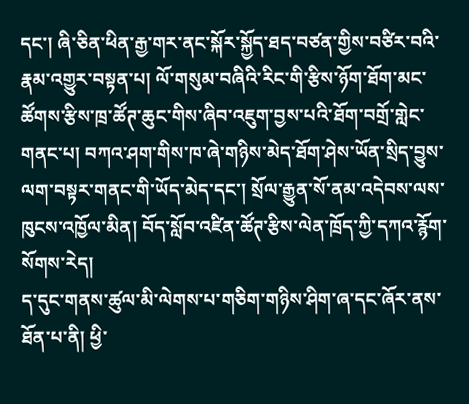དང་། ཞི་ཅིན་ཕིན་རྒྱ་གར་ནང་སྐོར་སྐྱོད་ཐད་བཙན་གྱིས་བཙིར་བའི་རྣམ་འགྱུར་བསྟན་པ། ལོ་གསུམ་བཞིའི་རིང་གི་རྩིས་ཉོག་ཐོག་མང་ཚོགས་རྩིས་ཁྲ་ཚོཊ་ཆུང་གིས་ཞིབ་འཇུག་བྱས་པའི་ཐོག་བགྲོ་གླེང་གནང་པ། བཀའ་ཤག་གིས་ཁ་ཞེ་གཉིས་མེད་ཐོག་ཤེས་ཡོན་སྲིད་བྱུས་ལག་བསྟར་གནང་གི་ཡོད་མེད་དང་། སྲོལ་རྒྱུན་སོ་ནམ་འདེབས་ལས་ཁུངས་འཁྱོལ་མིན། བོད་སློབ་འཛིན་ཚོཊ་རྩིས་ལེན་ཁྲོད་ཀྱི་དཀའ་རྙོག་སོགས་རེད།
ད་དུང་གནས་ཚུལ་མི་ལེགས་པ་གཅིག་གཉིས་ཤིག་ཞ་དང་ཞོར་ནས་ཐོན་པ་ནི། ཕྱི་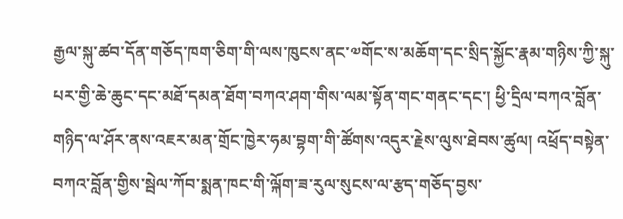རྒྱལ་སྐུ་ཚབ་དོན་གཅོད་ཁག་ཅིག་གི་ལས་ཁུངས་ནང་༧གོང་ས་མཆོག་དང་སྲིད་སྐྱོང་རྣམ་གཉིས་ཀྱི་སྐུ་པར་གྱི་ཆེ་ཆུང་དང་མཐོ་དམན་ཐོག་བཀའ་ཤག་གིས་ལམ་སྟོན་གང་གནང་དང་། ཕྱི་དྲིལ་བཀའ་བློན་གཉིད་ལ་ཤོར་ནས་འཇར་མན་གྲོང་ཁྱེར་ཧམ་བྷག་གི་ཚོགས་འདུར་རྗེས་ལུས་ཐེབས་ཚུལ། འཕྲོད་བསྟེན་བཀའ་བློན་གྱིས་སྦེལ་ཀོབ་སྨན་ཁང་གི་ལྐོག་ཟ་རུལ་སུངས་ལ་རྩད་གཅོད་བྱས་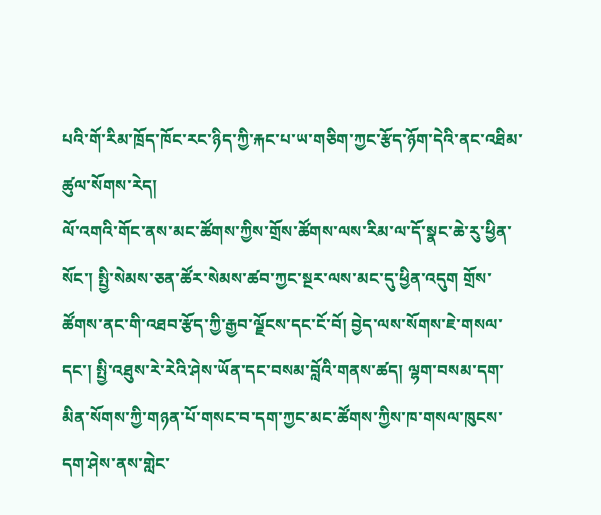པའི་གོ་རིམ་ཁྲོད་ཁོང་རང་ཉིད་ཀྱི་རྐང་པ་ཡ་གཅིག་ཀྱང་རྩོད་ཉོག་དེའི་ནང་འཐིམ་ཚུལ་སོགས་རེད།
ལོ་འགའི་གོང་ནས་མང་ཚོགས་ཀྱིས་གྲོས་ཚོགས་ལས་རིམ་ལ་དོ་སྣང་ཆེ་རུ་ཕྱིན་སོང་། སྤྱི་སེམས་ཅན་ཚོར་སེམས་ཚབ་ཀྱང་སྔར་ལས་མང་དུ་ཕྱིན་འདུག གྲོས་ཚོགས་ནང་གི་འཐབ་རྩོད་ཀྱི་རྒྱབ་ལྗོངས་དང་ངོ་བོ། བྱེད་ལས་སོགས་ཇེ་གསལ་དང་། སྤྱི་འཐུས་རེ་རེའི་ཤེས་ཡོན་དང་བསམ་བློའི་གནས་ཚད། ལྷག་བསམ་དག་མིན་སོགས་ཀྱི་གཉན་པོ་གསང་བ་དག་ཀྱང་མང་ཚོགས་ཀྱིས་ཁ་གསལ་ཁུངས་དག་ཤེས་ནས་གླེང་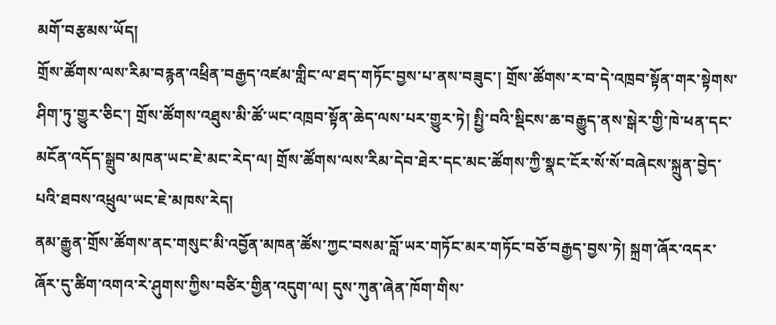མགོ་བརྩམས་ཡོད།
གྲོས་ཚོགས་ལས་རིམ་བརྙན་འཕྲིན་བརྒྱད་འཛམ་གླིང་ལ་ཐད་གཏོང་བྱས་པ་ནས་བཟུང་། གྲོས་ཚོགས་ར་བ་དེ་འཁྲབ་སྟོན་གར་སྟེགས་ཤིག་ཏུ་གྱུར་ཅིང་། གྲོས་ཚོགས་འཐུས་མི་ཚོ་ཡང་འཁྲབ་སྟོན་ཆེད་ལས་པར་གྱུར་ཏེ། སྤྱི་བའི་སྡིངས་ཆ་བརྒྱུད་ནས་སྒེར་གྱི་ཁེ་ཕན་དང་མངོན་འདོད་སྒྲུབ་མཁན་ཡང་ཇེ་མང་རེད་ལ། གྲོས་ཚོགས་ལས་རིམ་དེབ་ཐེར་དང་མང་ཚོགས་ཀྱི་སྣང་ངོར་སོ་སོ་བཞེངས་སྐྲུན་བྱེད་པའི་ཐབས་འཕྲུལ་ཡང་ཇེ་མཁས་རེད།
ནམ་རྒྱུན་གྲོས་ཚོགས་ནང་གསུང་མི་འབྱོན་མཁན་ཚོས་ཀྱང་བསམ་བློ་ཡར་གཏོང་མར་གཏོང་བཅོ་བརྒྱད་བྱས་ཏེ། སྐྲག་ཞོར་འདར་ཞོར་དུ་ཚིག་འགའ་རེ་ཤུགས་ཀྱིས་བཙིར་གྱིན་འདུག་ལ། དུས་ཀུན་ཞེན་ཁོག་གིས་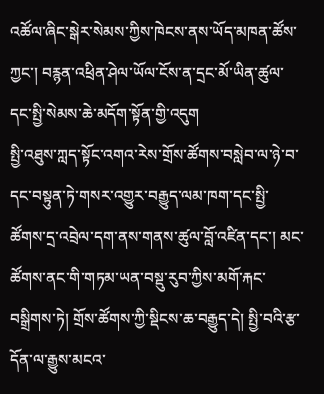འཚོལ་ཞིང་སྒེར་སེམས་ཀྱིས་ཁེངས་ནས་ཡོད་མཁན་ཚོས་ཀྱང་། བརྙན་འཕྲིན་ཤེལ་ཡོལ་ངོས་ན་དྲང་མོ་ཡིན་ཚུལ་དང་སྤྱི་སེམས་ཆེ་མདོག་སྟོན་གྱི་འདུག
སྤྱི་འཐུས་ཀླད་སྟོང་འགའ་རེས་གྲོས་ཚོགས་བསླེབ་ལ་ཉེ་བ་དང་བསྟུན་ཏེ་གསར་འགྱུར་བརྒྱུད་ལམ་ཁག་དང་སྤྱི་ཚོགས་དྲ་འབྲེལ་དག་ནས་གནས་ཚུལ་བློ་འཛིན་དང་། མང་ཚོགས་ནང་གི་གཏམ་ཡན་བསྡུ་རུབ་ཀྱིས་མགོ་རྐང་བསྒྲིགས་ཏེ། གྲོས་ཚོགས་ཀྱི་སྡིངས་ཆ་བརྒྱུད་དེ། སྤྱི་བའི་རྩ་དོན་ལ་རྒྱུས་མངའ་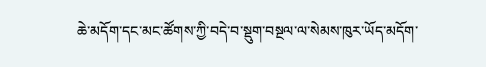ཆེ་མདོག་དང་མང་ཚོགས་ཀྱི་བདེ་བ་སྡུག་བསྔལ་ལ་སེམས་ཁུར་ཡོད་མདོག་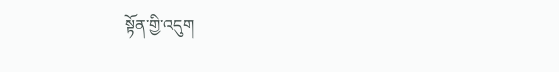སྟོན་གྱི་འདུག